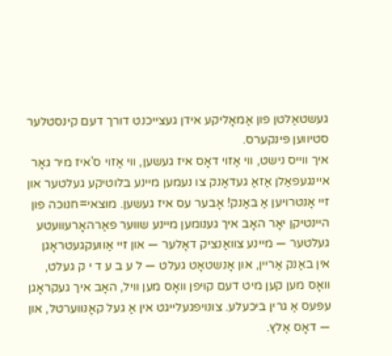געשטאַלטן פון אַמאָליקע אידן געצייכנט דורך דעם קינסטלער סטיווען פּינקערס.
איך ווייס נישט, ווי אַזוי דאָס איז געשען, ווי אַזוי ס'איז מיר גאָר איינגעפאַלן אַזאַ געדאַנק צו נעמען מיינע בלוטיקע געלטער און זיי אָנטרויען אַ באַנק! אָבער עס איז געשען. מוצאי=חנוכה פון היינטיקן יאָר האָב איך גענומען מיינע שווער פאַרהאָרעוועטע געלטער — מיינע צוואַנציק דאָלער — און זיי אַוועקגעטראָגן אין באַנק אַריין, און אָנשטאָט געלט — ל ע ב ע ד י ק געלט, וואָס מען קען מיט דעם קויפן וואָס מען וויל, האָב איך געקראָגן עפּעס אַ גרין ביכעלע. צונויפגעלייגט אין אַ געל קאָנווערטל, און — דאָס אַלץ.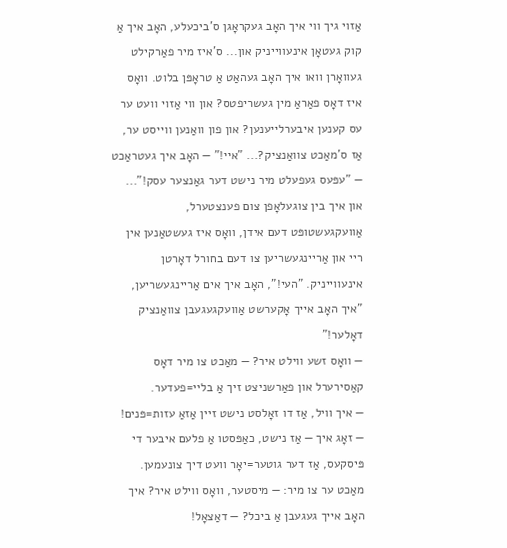אַזוי גיך ווי איך האָב געקראָגן ס'ביכעלע, האָב איך אַ קוק געטאָן אינעווייניק און... ס'איז מיר פאַרקילט געוואָרן וואו איך האָב געהאַט אַ טראָפּן בלוט. וואָס איז דאָס פאַראַ מין געשריפטס? און ווי אַזוי וועט ער עס קענען איבערלייענען? און פון וואַנען ווייסט ער, אַז ס'מאַכט צוואַנציק?... "איי!" — האָב איך געטראַכט — "עפּעס געפעלט מיר נישט דער גאַנצער עסק!"... און איך בין צוגעלאָפן צום פענצטערל, אַוועקגעשטופּט דעם אידן, וואָס איז געשטאַנען אין ריי און אַריינגעשריען צו דעם בחורל דאָרטן אינעווייניק. "העי!", האָב איך אים אַריינגעשריען, "איך האָב אייך אָקערשט אַוועקגעגעבן צוואַנציק דאָלער!"
— וואָס זשע ווילט איר? — מאַכט צו מיר דאָס קאַסירערל און פאַרשניצט זיך אַ בליי=פעדער.
— איך וויל, אַז דו זאָלסט נישט זיין אַזאַ עזות=פּנים! — זאָג איך — אַז נישט, כאַפּסטו אַ פלעם איבער די פּיסקעס, אַז דער גוטער=יאָר וועט דיך צונעמען.
מאַכט ער צו מיר: — מיסטער, וואָס ווילט איר? איך האָב אייך געגעבן אַ ביכל? — דאַצאָל!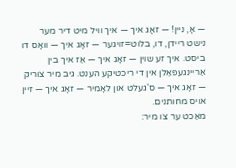— אָ, ניין! — זאָג איך — איך וויל מיט דיר מער נישט ריידן, דו, בלוט=זויגער — זאָג איך — וואָס דו ביסט. איך זע שוין — זאָג איך — אַז איך בין אַריינגעפאַלן אין די ריכטיקע הענט. גיב מיר צוריק — זאָג איך — ס'געלט און לאָמיר — זאָג איך — זיין אויס מחותנים.
מאַכט ער צו מיר: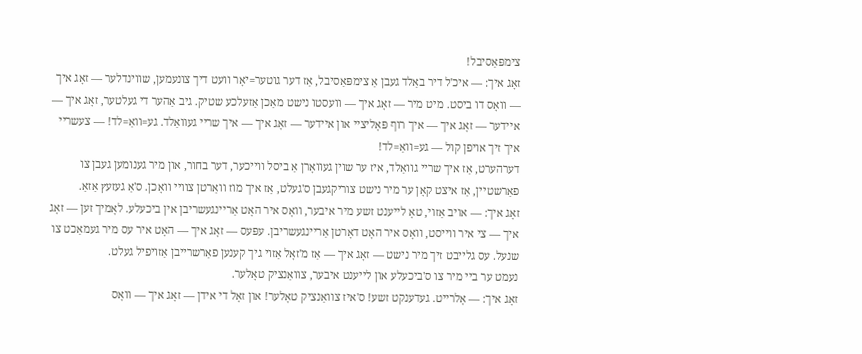צימפּאַסיבל!
זאָג איך: — איכ'ל דיר באַלד געבן אַ צימפּאַסיבל, אַז דער גוטער=יאָר וועט דיך צונעמען, שווינדלער — זאָג איך — וואָס דו ביסט. מיט מיר — זאָג איך — וועסטו נישט מאַכן אַזעלכע שטיק. גיב אַהער די געלטער, זאָג איך — איידער — זאָג איך — איך רוף פּאָליציי און איידער — זאָג איך — איך שריי געוואַלד. גע=וואַ=לד! — צעשריי איך זיך אויפן קול — גע=וואַ=לד!
דערהערט, אַז איך שריי גוואַלד, איז ער שוין געוואָרן אַ ביסל ווייכער, דער בחור, און מיר גענומען געבן צו פאַרשטיין, אַז איצט קאָן ער מיר נישט צוריקגעבן ס'געלט, אַז איך מוז וואַרטן צוויי וואָכן. ס'אַ געזעץ אַזאַ.
זאָג איך: — אויב אַזוי, טאָ לייענט זשע מיר איבער, וואָס איר האָט אַריינגעשריבן אין ביכעלע. לאָמיך זען — זאָג איך — צי איר ווייסט, וואָס איר האָט דאָרטן אַריינגעשריבן. עפּעס — זאָג איך — האָט איר עס מיר געמאַכט צו שנעל. עס גלייבט זיך מיר נישט — זאָג איך — אַז מ'זאָל אַזוי גיך קענען פאַרשרייבן אַזויפיל געלט.
נעמט ער ביי מיר צו ס'ביכעלע און לייענט איבער, צוואַנציק טאָלער.
זאָג איך: — אָלרייט. געדענקט זשע! ס'איז צוואַנציק טאָלער! און זאָל די אידן — זאָג איך — וואָס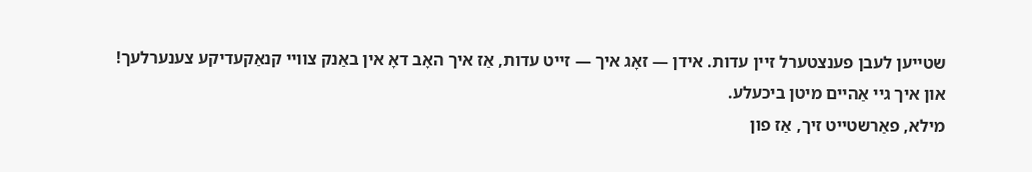שטייען לעבן פענצטערל זיין עדות. אידן — זאָג איך — זייט עדות, אַז איך האָב דאָ אין באַנק צוויי קנאַקעדיקע צענערלעך!
און איך גיי אַהיים מיטן ביכעלע.
מילא, פאַרשטייט זיך, אַז פון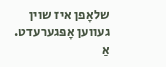שלאָפן איז שוין געווען אָפּגערעדט. אַ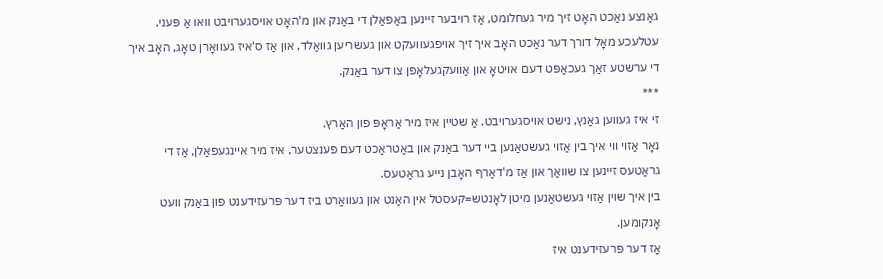גאַנצע נאַכט האָט זיך מיר געחלומט, אַז רויבער זיינען באַפאַלן די באַנק און מ'האָט אויסגערויבט וואו אַ פּעני. עטלעכע מאָל דורך דער נאַכט האָב איך זיך אויפגעוועקט און געשריען גוואַלד, און אַז ס'איז געוואָרן טאָג, האָב איך די ערשטע זאַך געכאַפּט דעם אויטאָ און אַוועקגעלאָפן צו דער באַנק.
***
זי איז געווען גאַנץ, נישט אויסגערויבט. אַ שטיין איז מיר אַראָפּ פון האַרץ.
נאָר אַזוי ווי איך בין אַזוי געשטאַנען ביי דער באַנק און באַטראַכט דעם פענצטער, איז מיר איינגעפאַלן, אַז די גראַטעס זיינען צו שוואַך און אַז מ'דאַרף האָבן נייע גראַטעס.
בין איך שוין אַזוי געשטאַנען מיטן לאָנטש=קעסטל אין האַנט און געוואַרט ביז דער פּרעזידענט פון באַנק וועט אָנקומען.
אַז דער פּרעזידענט איז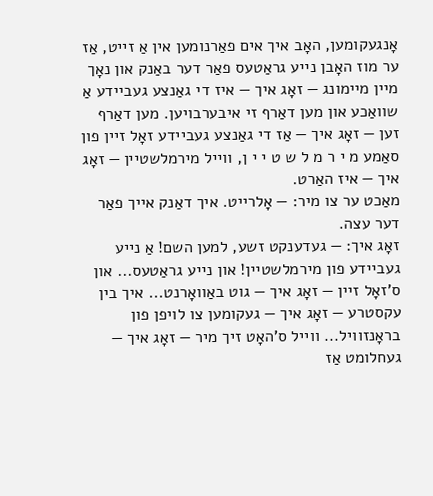אָנגעקומען, האָב איך אים פאַרנומען אין אַ זייט, אַז ער מוז האָבן נייע גראַטעס פאַר דער באַנק און נאָך מיין מיימונג — זאָג איך — איז די גאַנצע געביידע אַ שוואַכע און מען דאַרף זי איבערבויען. מען דאַרף זען — זאָג איך — אַז די גאַנצע געביידע זאָל זיין פון סאַמע מ י ר מ ל ש ט י י ן, ווייל מירמלשטיין — זאָג איך — איז האַרט.
מאַכט ער צו מיר: — אָלרייט. איך דאַנק אייך פאַר דער עצה.
זאָג איך: — געדענקט זשע, למען השם! אַ נייע געביידע פון מירמלשטיין! און נייע גראַטעס... און ס'זאָל זיין — זאָג איך — גוט באַוואָרנט... איך בין עקסטרע — זאָג איך — געקומען צו לויפן פון בראָנזוויל... ווייל ס'האָט זיך מיר — זאָג איך — געחלומט אַז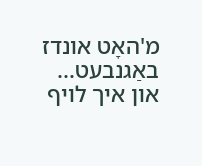מ'האָט אונדז באַגנבעט...
און איך לויף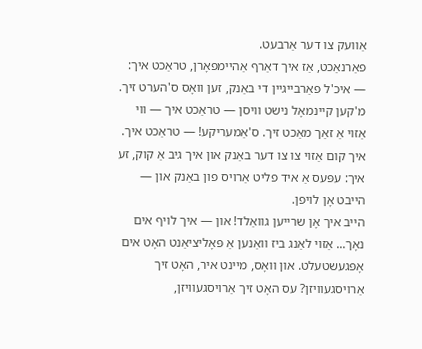אַוועק צו דער אַרבעט.
פאַרנאַכט, אַז איך דאַרף אַהיימפאָרן, טראַכט איך: — איכ'ל פאַרבייגיין די באַנק, זען וואָס ס'הערט זיך. מ'קען קיינמאָל נישט וויסן — טראַכט איך — ווי אַזוי אַ זאַך מאַכט זיך. ס'אַמעריקע! — טראַכט איך.
איך קום אַזוי צו צו דער באַנק און איך גיב אַ קוק, זע איך: עפּעס אַ איד פליט אַרויס פון באַנק און — הייבט אָן לויפן.
הייב איך אָן שרייען גוואַלד! און — איך לויף אים נאָך... אַזוי לאַנג ביז וואַנען אַ פּאָליציאַנט האָט אים אָפּגעשטעלט. און וואָס, מיינט איר, האָט זיך אַרויסגעוויזן? עס האָט זיך אַרויסגעוויזן,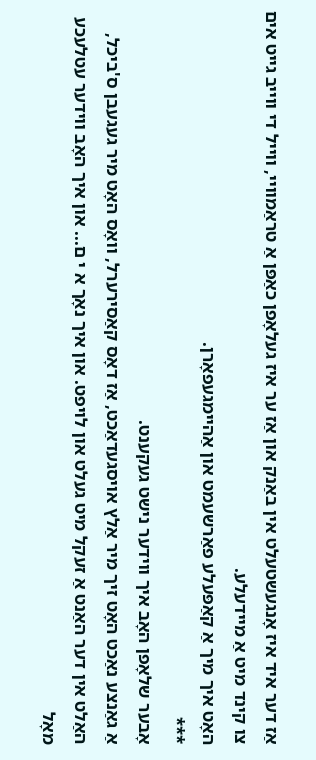אַז דער איד איז אָנגעשטעלט אין באַנק און אַז ער איז געלאָפן כאַפּן אַ טראַמוויי, ווייל די ווייב גייט אים צו קינד מיט אַ מיידעלע.
האָט איך מיך אַ קאַפּעלע פאַרשעמט און אַהיימגעפאָרן.
***
אָבער שלאָפן האָב איך ווידער נישט געקענט.
אַ גאַנצע נאַכט האָט זיך מיר אַלץ אויסגעדאַכט, אַז דאָס קאַסירערל, וואָס האָט מיר געגעבן ס'ביכל, האַלט אין דער האַנט אַ זעקל מיט געלט און לויפט. און איך נאָך א י ם... און איך האָב ווידער עטלעכע מאָל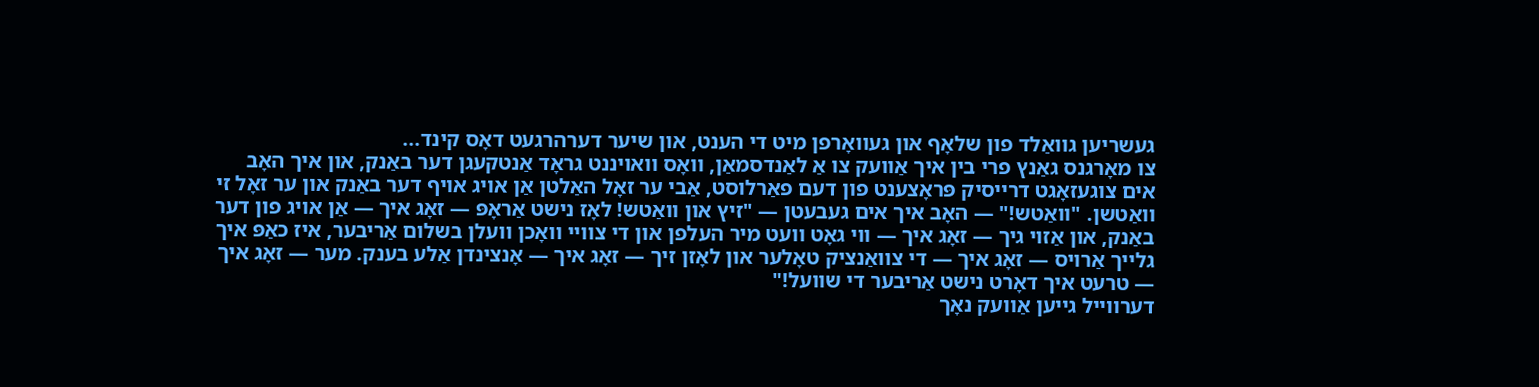געשריען גוואַלד פון שלאָף און געוואָרפן מיט די הענט, און שיער דערהרגעט דאָס קינד...
צו מאָרגנס גאַנץ פרי בין איך אַוועק צו אַ לאַנדסמאַן, וואָס וואויננט גראָד אַנטקעגן דער באַנק, און איך האָב אים צוגעזאָגט דרייסיק פּראָצענט פון דעם פאַרלוסט, אַבי ער זאָל האַלטן אַן אויג אויף דער באַנק און ער זאָל זי וואַטשן. "וואַטש!" — האָב איך אים געבעטן — "זיץ און וואַטש! לאָז נישט אַראָפּ — זאָג איך — אַן אויג פון דער באַנק, און אַזוי גיך — זאָג איך — ווי גאָט וועט מיר העלפן און די צוויי וואָכן וועלן בשלום אַריבער, איז כאַפּ איך גלייך אַרויס — זאָג איך — די צוואַנציק טאָלער און לאָזן זיך — זאָג איך — אָנצינדן אַלע בענק. מער — זאָג איך — טרעט איך דאָרט נישט אַריבער די שוועל!"
דערווייל גייען אַוועק נאָך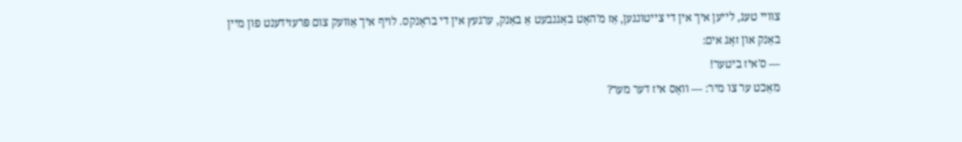צוויי טעג, לייען איך אין די צייטונגען, אַז מ'האָט באַגנבעט אַ באַנק, ערגעץ אין די בראָנקס. לויף איך אַוועק צום פּרעזידענט פון מיין באַנק און זאָג אים:
— ס'איז ביטער!
מאַכט ער צו מיר: — וואָס איז דער מער?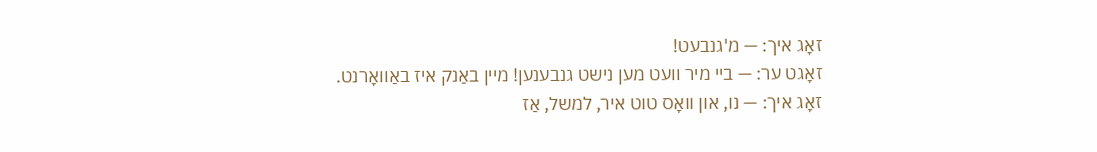זאָג איך: — מ'גנבעט!
זאָגט ער: — ביי מיר וועט מען נישט גנבענען! מיין באַנק איז באַוואָרנט.
זאָג איך: — נו, און וואָס טוט איר, למשל, אַז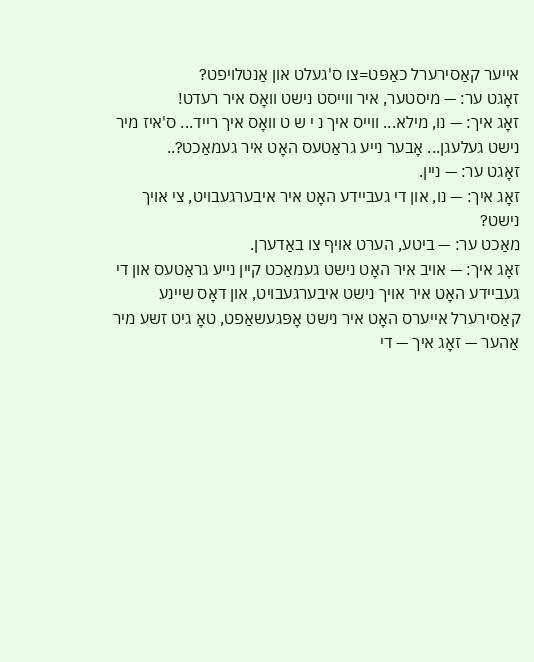אייער קאַסירערל כאַפּט=צו ס'געלט און אַנטלויפט?
זאָגט ער: — מיסטער, איר ווייסט נישט וואָס איר רעדט!
זאָג איך: — נו, מילא... ווייס איך נ י ש ט וואָס איך רייד... ס'איז מיר נישט געלעגן... אָבער נייע גראַטעס האָט איר געמאַכט?..
זאָגט ער: — ניין.
זאָג איך: — נו, און די געביידע האָט איר איבערגעבויט, צי אויך נישט?
מאַכט ער: — ביטע, הערט אויף צו באַדערן.
זאָג איך: — אויב איר האָט נישט געמאַכט קיין נייע גראַטעס און די געביידע האָט איר אויך נישט איבערגעבויט, און דאָס שיינע קאַסירערל אייערס האָט איר נישט אָפּגעשאַפט, טאָ גיט זשע מיר אַהער — זאָג איך — די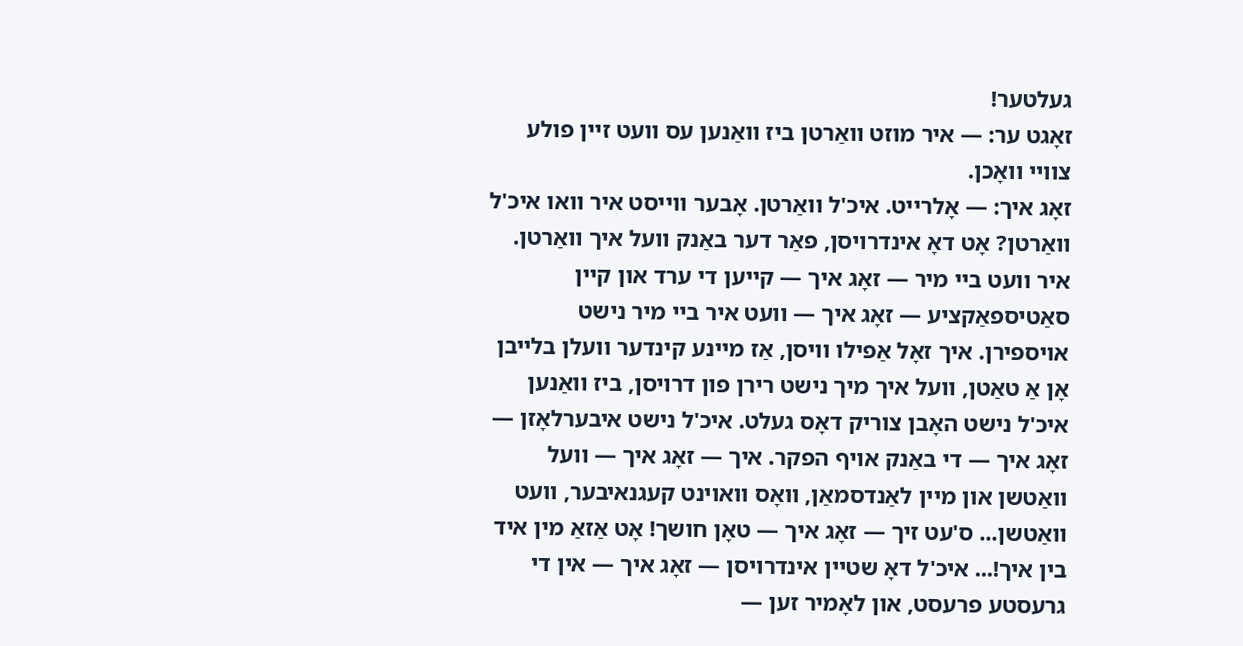געלטער!
זאָגט ער: — איר מוזט וואַרטן ביז וואַנען עס וועט זיין פולע צוויי וואָכן.
זאָג איך: — אָלרייט. איכ'ל וואַרטן. אָבער ווייסט איר וואו איכ'ל וואַרטן? אָט דאָ אינדרויסן, פאַר דער באַנק וועל איך וואַרטן. איר וועט ביי מיר — זאָג איך — קייען די ערד און קיין סאַטיספאַקציע — זאָג איך — וועט איר ביי מיר נישט אויספירן. איך זאָל אַפילו וויסן, אַז מיינע קינדער וועלן בלייבן אָן אַ טאַטן, וועל איך מיך נישט רירן פון דרויסן, ביז וואַנען איכ'ל נישט האָבן צוריק דאָס געלט. איכ'ל נישט איבערלאָזן — זאָג איך — די באַנק אויף הפקר. איך — זאָג איך — וועל וואַטשן און מיין לאַנדסמאַן, וואָס וואוינט קעגנאיבער, וועט וואַטשן... ס'עט זיך — זאָג איך — טאָן חושך! אָט אַזאַ מין איד בין איך!... איכ'ל דאָ שטיין אינדרויסן — זאָג איך — אין די גרעסטע פרעסט, און לאָמיר זען —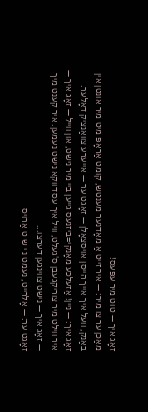זאָג איך — טוט מיר עפּעס!
מאַכן ער צו מיר: — איר זייט אַ מאָדנער מענטש, קומט אַראָפּ מיט מיר אונטן אין באַנק, וועל איך אייך הייסן אויסצאָלן — זאָגט ער — אייערע צוואַנציק דאָלער.
זאָג איך: — ניין! אַזעלכע מאָנקי=ביזנעס גייען ביי מיר נישט, און ווייל — זאָג איך — איר ווילט מיר צוריקגעבן ס'געלט, וויל איך עס דווקא נישט נעמען. איר קענט מיך — זאָג איך — נישט צווינגען דערצו...
זאָגט ער: — אָלרייט, נעמט נ י ש ט אַרויס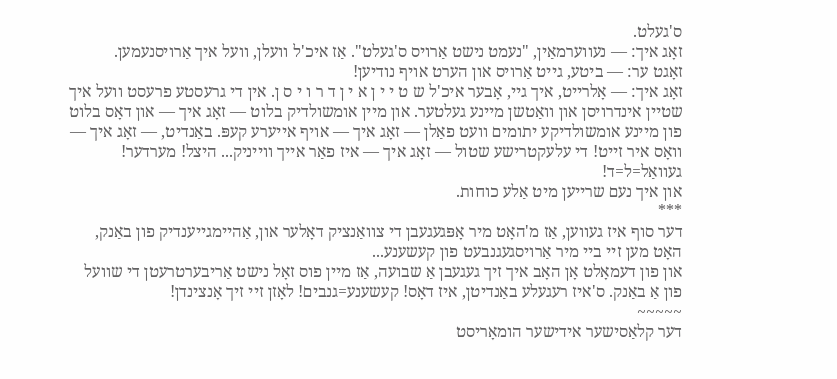ס'געלט.
זאָג איך: — נעווערמאַין, "נעמט נישט אַרויס ס'געלט". אַז איכ'ל וועלן, וועל איך אַרויסנעמען.
זאָגט ער: — ביטע, גייט אַרויס און הערט אויף נודיען!
זאָג איך: — אָלרייט, איך גיי, אָבער איכ'ל ש ט י י ן א י ן ד ר ו י ס ן. אין די גרעסטע פרעסט וועל איך שטיין אינדרויסן און וואַטשן מיינע געלטער. און מיין אומשולדיק בלוט — זאָג איך — און דאָס בלוט פון מיינע אומשולדיקע יתומים וועט פאַלן — זאָג איך — אויף אייערע קעפּ. באַנדיט, — זאָג איך — וואָס איר זייט! די עלעקטרישע שטול — זאָג איך — איז פאַר אייך ווייניק... היצל! מערדער! געוואַל=ל=ד!
און איך נעם שרייען מיט אַלע כוחות.
***
דער סוף איז געווען, אַז מ'האָט מיר אָפּגעגעבן די צוואַנציק דאָלער און, אַהיימגייענדיק פון באַנק, האָט מען זיי ביי מיר אַרויסגעגנבעט פון קעשענע...
און פון דעמאָלט אָן האָב איך זיך געגעבן אַ שבועה, אַז מיין פוס זאָל נישט אַריבערטרעטן די שוועל פון אַ באַנק. ס'איז רעגעלע באַנדיטן, איז דאָס! קעשענע=גנבים! לאָזן זיי זיך אָנצינדן!
~~~~~
דער קלאַסישער אידישער הומאָריסט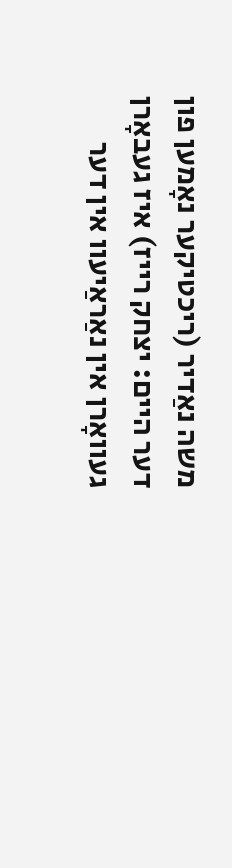משה נאַדיר (ריכטיקער נאָמען פון דער היים: יצחק רייז) איז געבאָרן געוואָרן אין נאַראַיעוו אין דער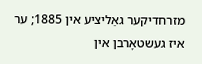מזרחדיקער גאַליציע אין 1885; ער איז געשטאָרבן אין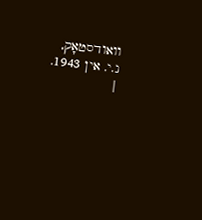וואודסטאָק, נ.י. אין 1943.
|